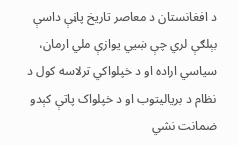د افغانستان د معاصر تاریخ پاڼې داسې بېلګې لري چې ښيي یوازې ملي ارمان، سیاسي اراده او د خپلواکي ترلاسه کول د نظام د بریالیتوب او د خپلواک پاتې کېدو ضمانت نشي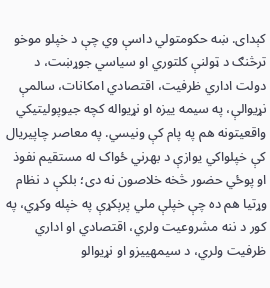کېدای. ښه حکومتولي داسې وي چې د خپلو موخو ترڅنګ د ټولنې کلتوري او سیاسي جوړښت، د دولت اداري ظرفیت، اقتصادي امکانات، سالمې نړيوالې، په سيمه ييزه او نړيواله کچه جیوپولیتیکي واقعیتونه هم په پام کې ونیسي. په معاصر چاپيريال کې خپلواکي یوازې د بهرني ځواک له مستقیم نفوذ او پوځي حضور څخه خلاصون نه دی؛ بلکې د نظام وړتیا هم ده چې خپلې ملي پرېکړې په خپله وکړي، په کور د ننه مشروعیت ولري، اقتصادي او اداري ظرفیت ولري، د سیمهییزو او نړیوالو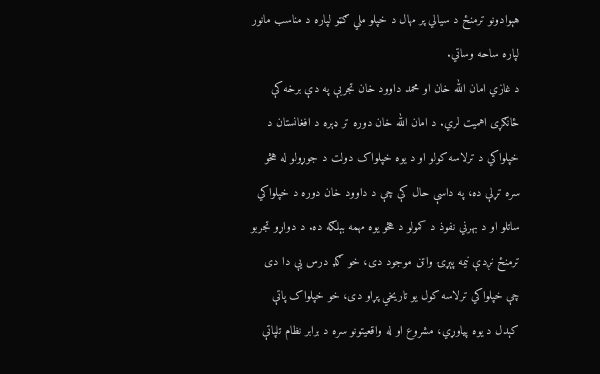هېوادونو ترمنځ د سیالي پر مهال د خپلو ملي ګټو لپاره د مناسب مانور لپاره ساحه وساتي.
د غازي امان الله خان او محمد داوود خان تجربې په دې برخه کې ځانګړی اهمیت لري. د امان الله خان دوره تر ډېره د افغانستان د خپلواکي د ترلاسه کولو او د یوه خپلواک دولت د جوړولو له هڅو سره تړلې ده، په داسې حال کې چې د داوود خان دوره د خپلواکي ساتلو او د بهرني نفوذ د کمولو د هڅو یوه مهمه بېلګه ده. د دواړو تجربو ترمنځ نږدې نیمه پېړۍ واټن موجود دی، خو ګډ درس یې دا دی چې خپلواکي ترلاسه کول یو تاریخي پړاو دی، خو خپلواک پاتې کېدل د یوه پیاوړي، مشروع او له واقعیتونو سره د برابر نظام تلپاتې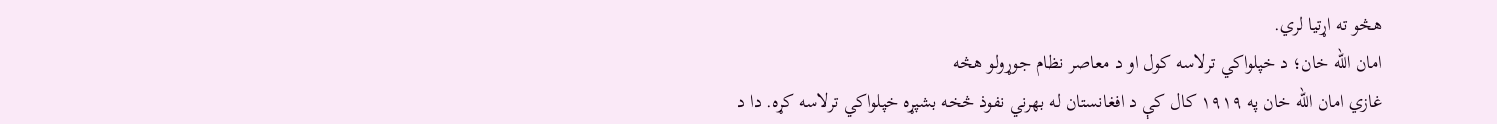هڅو ته اړتیا لري.
امان الله خان؛ د خپلواکي ترلاسه کول او د معاصر نظام جوړولو هڅه
غازي امان الله خان په ۱۹۱۹ کال کې د افغانستان له بهرني نفوذ څخه بشپړه خپلواکي ترلاسه کړه. دا د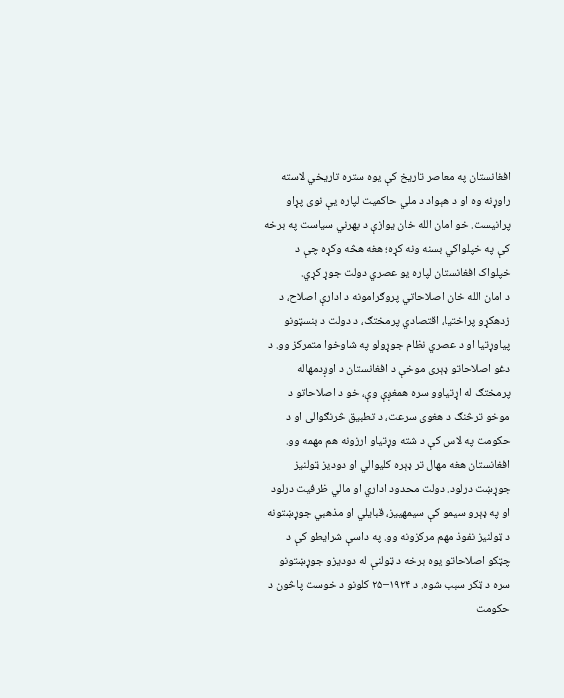افغانستان په معاصر تاریخ کې یوه ستره تاریخي لاسته راوړنه وه او د هېواد د ملي حاکمیت لپاره یې نوی پړاو پرانیست. خو امان الله خان یوازې د بهرني سیاست په برخه کې په خپلواکي بسنه ونه کړه؛ هغه هڅه وکړه چې د خپلواک افغانستان لپاره یو عصري دولت جوړ کړي.
د امان الله خان اصلاحاتي پروګرامونه د ادارې اصلاح، د زدهکړو پراختیا، اقتصادي پرمختګ، د دولت د بنسټونو پیاوړتیا او د عصري نظام جوړولو په شاوخوا متمرکز وو. د دغو اصلاحاتو ډېری موخې د افغانستان د اوږدمهاله پرمختګ له اړتیاوو سره همغږې وې، خو د اصلاحاتو د موخو ترڅنګ د هغوی سرعت، د تطبیق څرنګوالی او د حکومت په لاس کې د شته وړتیاو ارزونه هم مهمه وو.
افغانستان هغه مهال تر ډېره کلیوالي او دودیز ټولنیز جوړښت درلود. دولت محدود اداري او مالي ظرفیت درلود او په ډېرو سیمو کې سیمهییز، قبایلي او مذهبي جوړښتونه د ټولنیز نفوذ مهم مرکزونه وو. په داسې شرایطو کې د چټکو اصلاحاتو یوه برخه د ټولنې له دودیزو جوړښتونو سره د ټکر سبب شوه. د ۱۹۲۴–۲۵ کلونو د خوست پاڅون د حکومت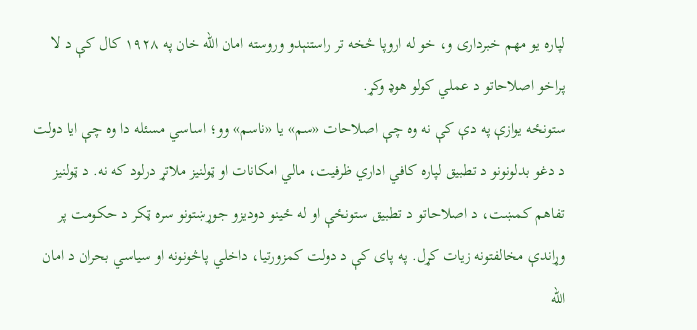لپاره یو مهم خبرداری و، خو له اروپا څخه تر راستنېدو وروسته امان الله خان په ۱۹۲۸ کال کې د لا پراخو اصلاحاتو د عملي کولو هوډ وکړ.
ستونځه یوازې په دې کې نه وه چې اصلاحات «سم» یا «ناسم» وو؛ اساسي مسئله دا وه چې ایا دولت د دغو بدلونونو د تطبیق لپاره کافي اداري ظرفیت، مالي امکانات او ټولنیز ملاتړ درلود که نه. د ټولنیز تفاهم کمښت، د اصلاحاتو د تطبیق ستونځې او له ځینو دودیزو جوړښتونو سره ټکر د حکومت پر وړاندې مخالفتونه زیات کړل. په پای کې د دولت کمزورتیا، داخلي پاڅونونه او سیاسي بحران د امان الله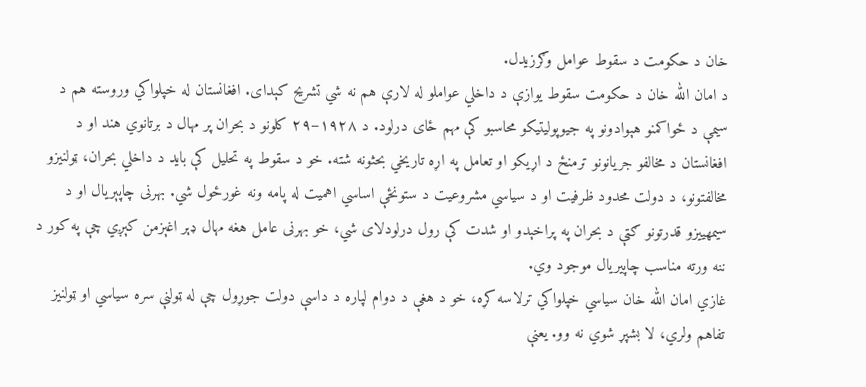خان د حکومت د سقوط عوامل وګرزيدل.
د امان الله خان د حکومت سقوط یوازې د داخلي عواملو له لارې هم نه شي تشریح کېدای. افغانستان له خپلواکي وروسته هم د سیمې د ځواکمنو هېوادونو په جیوپولیتیکو محاسبو کې مهم ځای درلود. د ۱۹۲۸–۲۹ کلونو د بحران پر مهال د برتانوي هند او د افغانستان د مخالفو جریانونو ترمنځ د اړیکو او تعامل په اړه تاریخي بحثونه شته. خو د سقوط په تحلیل کې باید د داخلي بحران، ټولنیزو مخالفتونو، د دولت محدود ظرفیت او د سیاسي مشروعیت د ستونځې اساسي اهمیت له پامه ونه غورځول شي. بهرنی چاپېریال او د سیمهییزو قدرتونو ګټې د بحران په پراخېدو او شدت کې رول درلودلاى شي، خو بهرنی عامل هغه مهال ډېر اغېزمن کېږي چې په کور د ننه ورته مناسب چاپيريال موجود وي.
غازي امان الله خان سیاسي خپلواکي ترلاسه کړه، خو د هغې د دوام لپاره د داسې دولت جوړول چې له ټولنې سره سیاسي او ټولنیز تفاهم ولري، لا بشپړ شوي نه وو. یعنې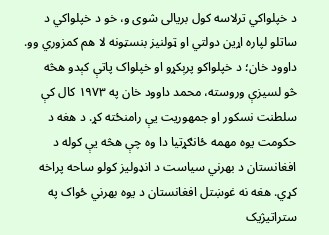د خپلواکي ترلاسه کول بریالی شوی و، خو د خپلواکي د ساتلو لپاره اړین دولتي او ټولنیز بنسټونه لا هم کمزوري وو.
داوود خان؛ د خپلواکو پرېکړو او خپلواک پاتې کېدو هڅه
څو لسیزې وروسته، محمد داوود خان په ۱۹۷۳ کال کې سلطنت نسکور او جمهوریت یې رامنځته کړ. د هغه د حکومت یوه مهمه ځانګړتیا دا وه چې هڅه یې کوله د افغانستان د بهرني سیاست د انډوليز کولو ساحه پراخه کړي. هغه نه غوښتل افغانستان د يوه بهرني ځواک په ستراتیژیک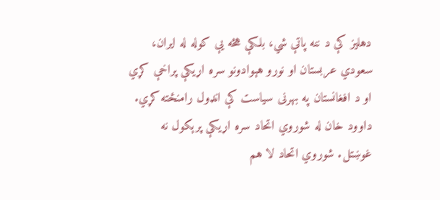دهليز کې د ننه پاتې شي، بلکې هڅه یې کوله له ایران، سعودي عربستان او نورو هېوادونو سره اړیکې پراخې کړي او د افغانستان په بهرنی سیاست کې انډول رامنځته کړي.
داوود خان له شوروي اتحاد سره اړیکې پرېکول نه غوښتل. شوروي اتحاد لا هم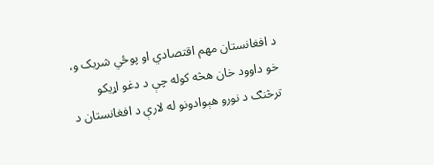د افغانستان مهم اقتصادي او پوځي شریک و، خو داوود خان هڅه کوله چې د دغو اړیکو ترڅنګ د نورو هېوادونو له لارې د افغانستان د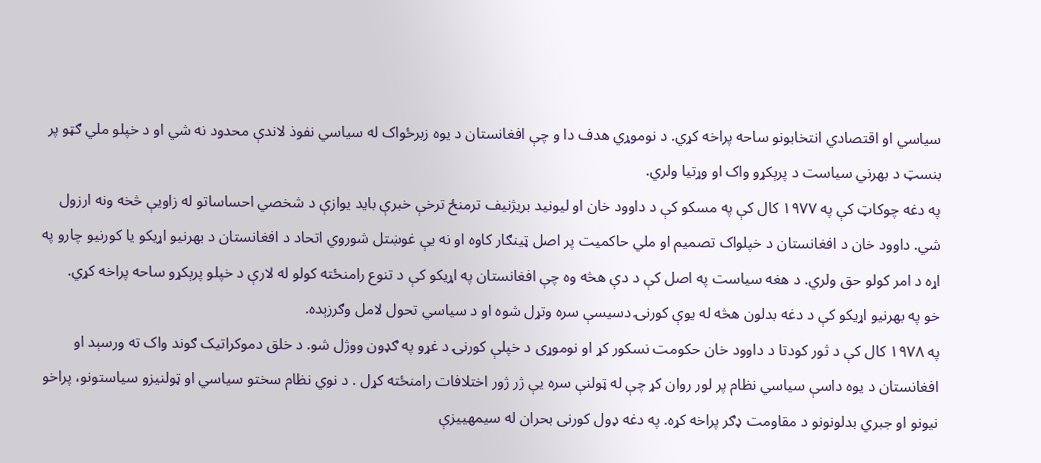سیاسي او اقتصادي انتخابونو ساحه پراخه کړي. د نوموړي هدف دا و چې افغانستان د یوه زبرځواک له سیاسي نفوذ لاندې محدود نه شي او د خپلو ملي ګټو پر بنسټ د بهرني سیاست د پرېکړو واک او وړتيا ولري.
په دغه چوکاټ کې په ۱۹۷۷ کال کې په مسکو کې د داوود خان او لیونید بریژنیف ترمنځ ترخې خبرې باید یوازې د شخصي احساساتو له زاویې څخه ونه ارزول شي. داوود خان د افغانستان د خپلواک تصمیم او ملي حاکمیت پر اصل ټینګار کاوه او نه یې غوښتل شوروي اتحاد د افغانستان د بهرنیو اړیکو یا کورنيو چارو په اړه د امر کولو حق ولري. د هغه سیاست په اصل کې د دې هڅه وه چې افغانستان په اړیکو کې د تنوع رامنځته کولو له لارې د خپلو پرېکړو ساحه پراخه کړي.
خو په بهرنيو اړيکو کې د دغه بدلون هڅه له یوې کورنۍ دسيسې سره وتړل شوه او د سیاسي تحول لامل وګرزېده.
په ۱۹۷۸ کال کې د ثور کودتا د داوود خان حکومت نسکور کړ او نوموړی د خپلې کورنۍ د غړو په ګډون ووژل شو. د خلق دموکراتیک ګوند واک ته ورسېد او افغانستان د یوه داسې سیاسي نظام پر لور روان کړ چې له ټولنې سره یې ژر ژور اختلافات رامنځته کړل . د نوي نظام سختو سیاسي او ټولنیزو سیاستونو، پراخو نیونو او جبري بدلونونو د مقاومت ډګر پراخه کړه. په دغه ډول کورنى بحران له سیمهییزې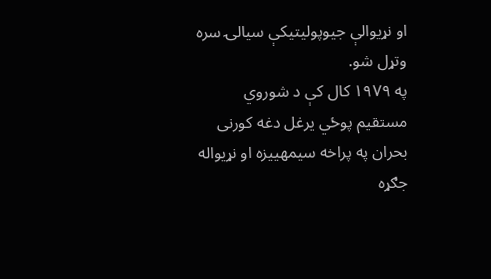او نړیوالې جیوپولیتیکې سیالۍ سره وتړل شو.
په ۱۹۷۹ کال کې د شوروي مستقیم پوځي یرغل دغه کورنی بحران په پراخه سیمهییزه او نړیواله جګړه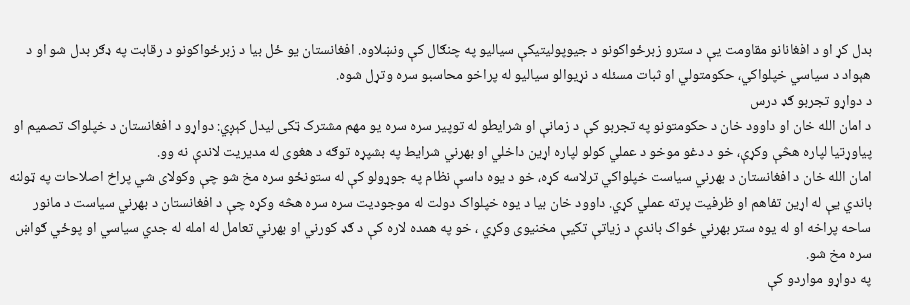بدل کړ او د افغانانو مقاومت یې د سترو زبرځواکونو د جیوپولیتیکې سیاليو په چنګال کې ونښلاوه. افغانستان یو ځل بیا د زبرځواکونو د رقابت په ډګر بدل شو او د هېواد د سیاسي خپلواکي، حکومتولي او ثبات مسئله د نړیوالو سياليو له پراخو محاسبو سره وتړل شوه.
د دواړو تجربو ګډ درس
د امان الله خان او داوود خان د حکومتونو په تجربو کې د زمانې او شرایطو له توپیر سره سره یو مهم مشترک ټکی لیدل کېږي: دواړو د افغانستان د خپلواک تصمیم او پیاوړتیا لپاره هڅې وکړې، خو د دغو موخو د عملي کولو لپاره اړین داخلي او بهرني شرایط په بشپړه توګه د هغوى له مديريت لاندې نه وو.
امان الله خان د افغانستان د بهرني سیاست خپلواکي ترلاسه کړه، خو د یوه داسې نظام په جوړولو کې له ستونځو سره مخ شو چې وکولای شي پراخ اصلاحات په ټولنه باندي يې له اړين تفاهم او ظرفیت پرته عملي کړي. داوود خان بیا د یوه خپلواک دولت له موجودیت سره سره هڅه وکړه چې د افغانستان د بهرني سیاست د مانور ساحه پراخه او له یوه ستر بهرني ځواک باندې د زياتې تکيې مخنيوى وکړي ، خو په همده لاره کې د ګډ کورني او بهرني تعامل له امله له جدي سیاسي او پوځي ګواښ سره مخ شو.
په دواړو مواردو کې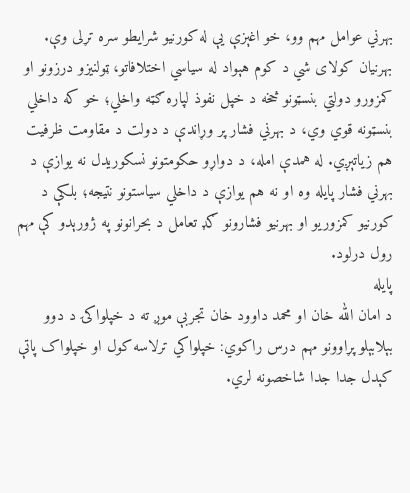بهرني عوامل مهم وو، خو اغېزې يې له کورنيو شرایطو سره تړلی وې. بهرنيان کولای شي د کوم هېواد له سیاسي اختلافاتو، ټولنیزو درزونو او کمزورو دولتي بنسټونو څخه د خپل نفوذ لپاره ګټه واخلي؛ خو که داخلي بنسټونه قوي وي، د بهرني فشار پر وړاندې د دولت د مقاومت ظرفیت هم زیاتېږي. له همدې امله، د دواړو حکومتونو نسکوريدل نه یوازې د بهرني فشار پایله وه او نه هم یوازې د داخلي سیاستونو نتیجه؛ بلکې د کورنیو کمزوریو او بهرنیو فشارونو ګډ تعامل د بحرانونو په ژورېدو کې مهم رول درلود.
پایله
د امان الله خان او محمد داوود خان تجربې موږ ته د خپلواکۍ د دوو بېلابېلو پړاوونو مهم درس راکوي: خپلواکي ترلاسه کول او خپلواک پاتې کېدل جدا جدا شاخصونه لري.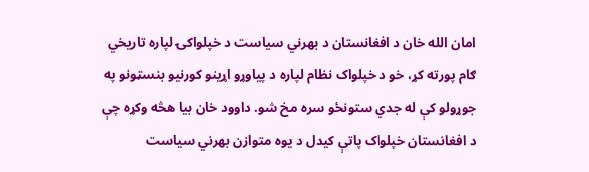امان الله خان د افغانستان د بهرني سیاست د خپلواکۍ لپاره تاریخي ګام پورته کړ، خو د خپلواک نظام لپاره د پیاوړو اړينو کورنيو بنسټونو په جوړولو کې له جدي ستونځو سره مخ شو. داوود خان بیا هڅه وکړه چې د افغانستان خپلواک پاتې کيدل د یوه متوازن بهرني سیاست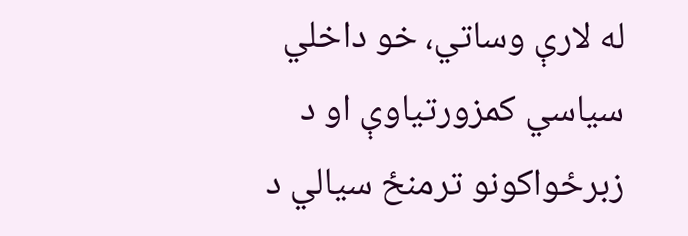له لارې وساتي، خو داخلي سیاسي کمزورتیاوې او د زبرځواکونو ترمنځ سیالي د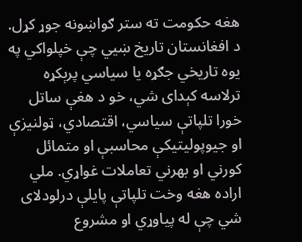هغه حکومت ته ستر ګواښونه جوړ کړل.
د افغانستان تاریخ ښيي چې خپلواکي په یوه تاریخي جګړه یا سیاسي پرېکړه ترلاسه کېدای شي، خو د هغې ساتل خورا تلپاتې سیاسي، اقتصادي، ټولنیزې او جیوپولیتیکې محاسبې او متمائل کورني او بهرني تعاملات غواړي. ملي اراده هغه وخت تلپاتې پایلې درلودلاى شي چې له پياوړي او مشروع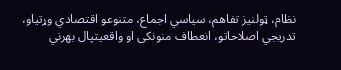نظام، ټولنیز تفاهم، سیاسي اجماع، متنوعو اقتصادي وړتياو، تدریجي اصلاحاتو، انعطاف منونکى او واقعیتپال بهرني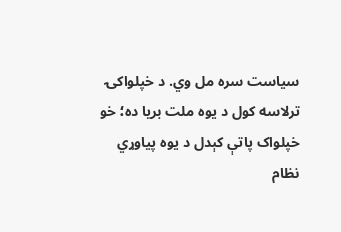سیاست سره مل وي. د خپلواکۍ ترلاسه کول د یوه ملت بریا ده؛ خو خپلواک پاتې کېدل د یوه پیاوړي نظام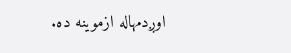اوږدمهاله ازموینه ده.